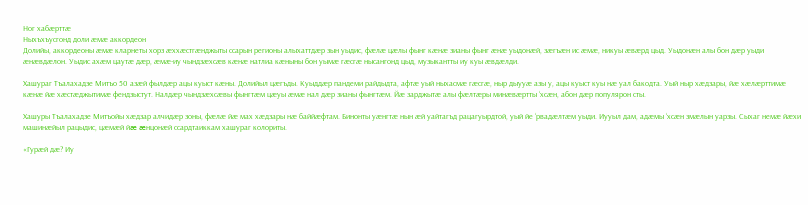Ног хабæрттæ
Ныхъхъусгонд доли æмæ аккордеон
Долийы, аккордеоны æмæ кларнеты хорз æххæстгæнджыты ссарын регионы алыхаттдæр зын уыдис, фæлæ цæлы фынг кæнæ зианы фынг æнæ уыдонæй, зæгъæн ис æмæ, никуы æвæрд цыд. Уыдонæн алы бон дæр уыди æнæвдæлон. Уыдис ахæм цаутæ дæр, æмæ-иу чындзæхсæв кæнæ натлиа кæныны бон уымæ гæсгæ нысангонд цыд, музыкантты иу куы æвдæлди.

Хашураг Тъалахадзе Митъо 50 азæй фылдæр ацы куыст кæны. Долийыл цæгъды. Куыддæр пандеми райдыдта, афтæ уый ныхасмæ гæсгæ, ныр дыууæ азы у, ацы куыст куы нæ уал бакодта. Уый ныр хæдзары, йæ хæлæрттимæ кæнæ йæ хæстæджытимæ фендзыстут. Налдæр чындзæхсæвы фынгтæм цæуы æмæ нал дæр зианы фынгтæм. Йæ зарджытæ алы фæлтæры минæвæртты ‘хсæн, абон дæр популярон сты.

Хашуры Тъалахадзе Митъойы хæдзар алчидæр зоны, фæлæ йæ мах хæдзары нæ баййæфтам. Бинонты уæнгтæ нын æй уайтагъд рацагуырдтой, уый йе ‘рвадæлтæм уыди. Иууыл дам, адæмы ‘хсæн змæлын уарзы. Сыхаг немæ йæхи машинæйыл рацыдис, цæмæй йæ æнцонæй ссардтаиккам хашураг колориты.

«Гурæй дæ? Иу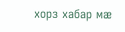хорз хабар мæ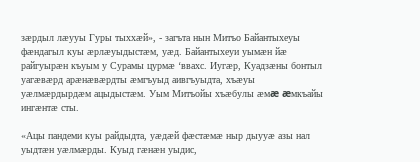зæрдыл лæууы Гуры тыххæй», - загъта нын Митъо Байантыхеуы фæндагыл куы æрлæуыдыстæм, уæд. Байантыхеуи уымæн йæ райгуырæн къуым у Сурамы цурмæ ‘ввахс. Иугæр, Куадзæны бонтыл уагæвæрд арæнæвæрдты æмгъуыд аивгъуыдта, хъæуы уæлмæрдырдæм ацыдыстæм. Уым Митъойы хъæбулы æмæ æмкъайы ингæнтæ сты.

«Ацы пандеми куы райдыдта, уæдæй фæстæмæ ныр дыууæ азы нал уыдтæн уæлмæрды. Куыд гæнæн уыдис,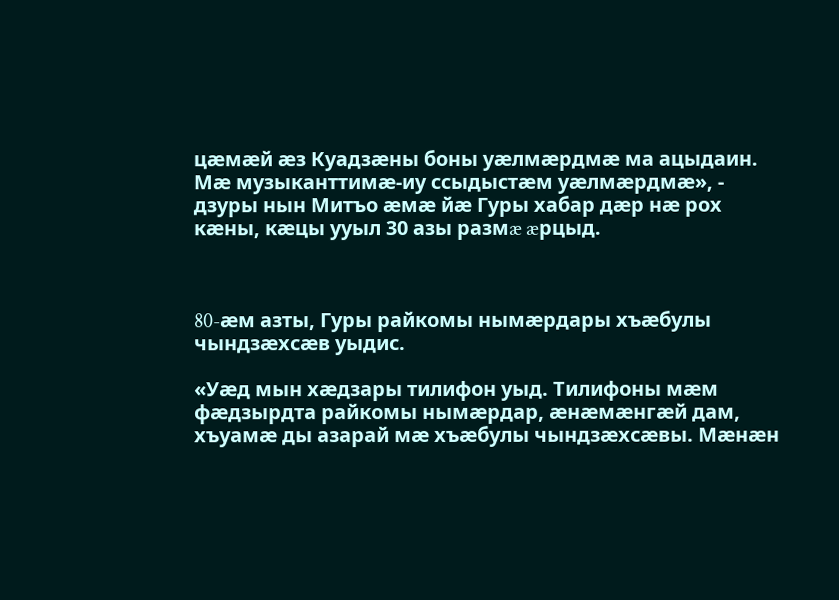цæмæй æз Куадзæны боны уæлмæрдмæ ма ацыдаин. Мæ музыканттимæ-иу ссыдыстæм уæлмæрдмæ», - дзуры нын Митъо æмæ йæ Гуры хабар дæр нæ рох кæны, кæцы ууыл 30 азы размæ æрцыд.



80-æм азты, Гуры райкомы нымæрдары хъæбулы чындзæхсæв уыдис.

«Уæд мын хæдзары тилифон уыд. Тилифоны мæм фæдзырдта райкомы нымæрдар, æнæмæнгæй дам, хъуамæ ды азарай мæ хъæбулы чындзæхсæвы. Мæнæн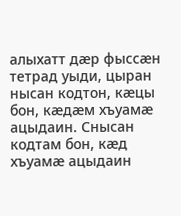алыхатт дæр фыссæн тетрад уыди, цыран нысан кодтон, кæцы бон, кæдæм хъуамæ ацыдаин. Снысан кодтам бон, кæд хъуамæ ацыдаин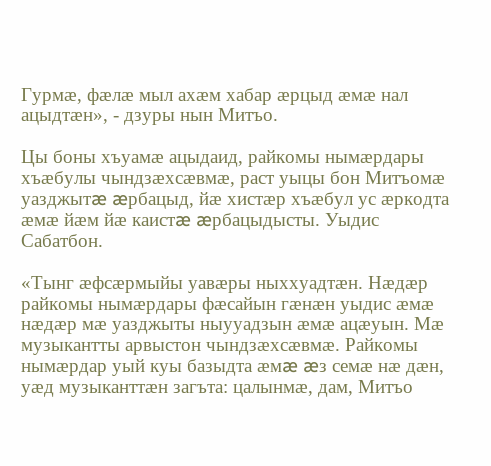Гурмæ, фæлæ мыл ахæм хабар æрцыд æмæ нал ацыдтæн», - дзуры нын Митъо.

Цы боны хъуамæ ацыдаид, райкомы нымæрдары хъæбулы чындзæхсæвмæ, раст уыцы бон Митъомæ уазджытæ æрбацыд, йæ хистæр хъæбул ус æркодта æмæ йæм йæ каистæ æрбацыдысты. Уыдис Сабатбон.

«Тынг æфсæрмыйы уавæры ныххуадтæн. Нæдæр райкомы нымæрдары фæсайын гæнæн уыдис æмæ нæдæр мæ уазджыты ныууадзын æмæ ацæуын. Мæ музыкантты арвыстон чындзæхсæвмæ. Райкомы нымæрдар уый куы базыдта æмæ æз семæ нæ дæн, уæд музыканттæн загъта: цалынмæ, дам, Митъо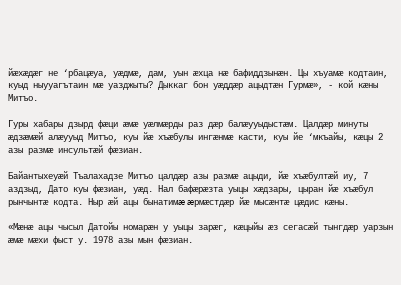йæхæдæг не ‘рбацæуа, уæдмæ, дам, уын æхца нæ бафиддзынæн. Цы хъуамæ кодтаин, куыд ныууагътаин мæ уазджыты? Дыккаг бон уæддæр ацыдтæн Гурмæ», - кой кæны Митъо.

Гуры хабары дзырд фæци æмæ уæлмæрды раз дæр балæууыдыстæм. Цалдæр минуты æдзæмæй алæууыд Митъо, куы йæ хъæбулы ингæнмæ касти, куы йе ‘мкъайы, кæцы 2 азы размæ инсультæй фæзиан.

Байантыхеуæй Тъалахадзе Митъо цалдæр азы размæ ацыди, йæ хъæбултæй иу, 7 аздзыд, Дато куы фæзиан, уæд. Нал бафæрæзта уыцы хæдзары, цыран йæ хъæбул рынчынтæ кодта. Ныр æй ацы бынатимæ æрмæстдæр йæ мысæнтæ цæдис кæны.

«Мæнæ ацы чысыл Датойы номарæн у уыцы зарæг, кæцыйы æз сегасæй тынгдæр уарзын æмæ мæхи фыст у. 1978 азы мын фæзиан.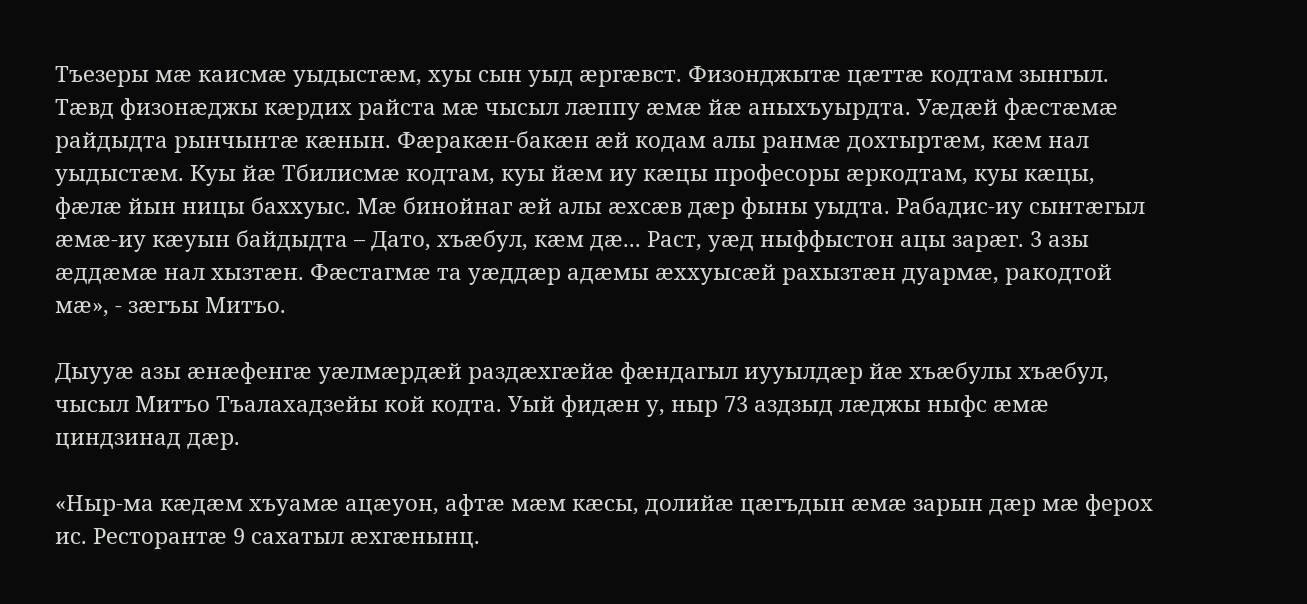Тъезеры мæ каисмæ уыдыстæм, хуы сын уыд æргæвст. Физонджытæ цæттæ кодтам зынгыл. Тæвд физонæджы кæрдих райста мæ чысыл лæппу æмæ йæ аныхъуырдта. Уæдæй фæстæмæ райдыдта рынчынтæ кæнын. Фæракæн-бакæн æй кодам алы ранмæ дохтыртæм, кæм нал уыдыстæм. Куы йæ Тбилисмæ кодтам, куы йæм иу кæцы професоры æркодтам, куы кæцы, фæлæ йын ницы баххуыс. Мæ бинойнаг æй алы æхсæв дæр фыны уыдта. Рабадис-иу сынтæгыл æмæ-иу кæуын байдыдта – Дато, хъæбул, кæм дæ... Раст, уæд ныффыстон ацы зарæг. 3 азы æддæмæ нал хызтæн. Фæстагмæ та уæддæр адæмы æххуысæй рахызтæн дуармæ, ракодтой мæ», - зæгъы Митъо.

Дыууæ азы æнæфенгæ уæлмæрдæй раздæхгæйæ фæндагыл иууылдæр йæ хъæбулы хъæбул, чысыл Митъо Тъалахадзейы кой кодта. Уый фидæн у, ныр 73 аздзыд лæджы ныфс æмæ циндзинад дæр.

«Ныр-ма кæдæм хъуамæ ацæуон, афтæ мæм кæсы, долийæ цæгъдын æмæ зарын дæр мæ ферох ис. Ресторантæ 9 сахатыл æхгæнынц.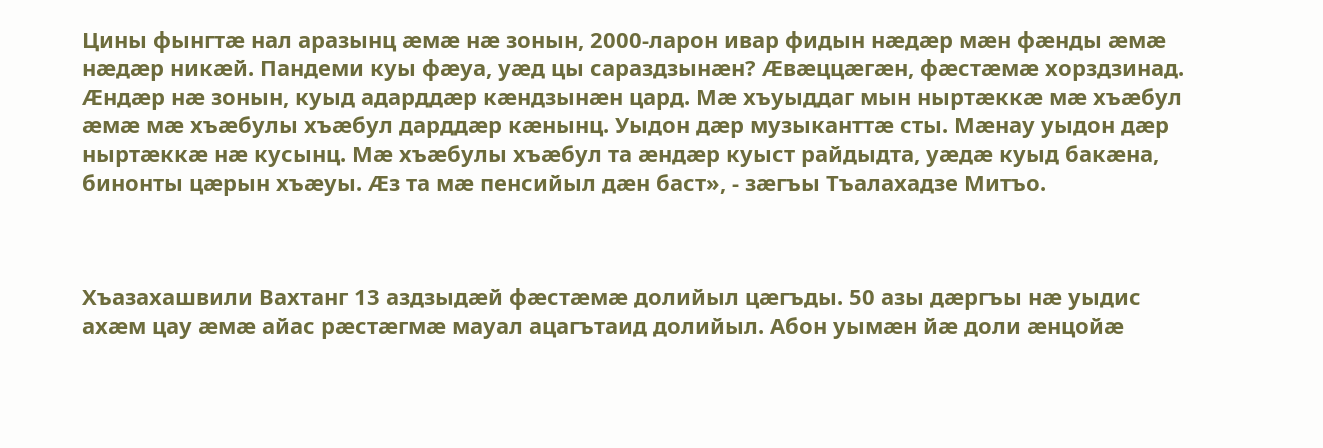Цины фынгтæ нал аразынц æмæ нæ зонын, 2000-ларон ивар фидын нæдæр мæн фæнды æмæ нæдæр никæй. Пандеми куы фæуа, уæд цы сараздзынæн? Æвæццæгæн, фæстæмæ хорздзинад. Æндæр нæ зонын, куыд адарддæр кæндзынæн цард. Мæ хъуыддаг мын ныртæккæ мæ хъæбул æмæ мæ хъæбулы хъæбул дарддæр кæнынц. Уыдон дæр музыканттæ сты. Мæнау уыдон дæр ныртæккæ нæ кусынц. Мæ хъæбулы хъæбул та æндæр куыст райдыдта, уæдæ куыд бакæна, бинонты цæрын хъæуы. Æз та мæ пенсийыл дæн баст», - зæгъы Тъалахадзе Митъо.



Хъазахашвили Вахтанг 13 аздзыдæй фæстæмæ долийыл цæгъды. 50 азы дæргъы нæ уыдис ахæм цау æмæ айас рæстæгмæ мауал ацагътаид долийыл. Абон уымæн йæ доли æнцойæ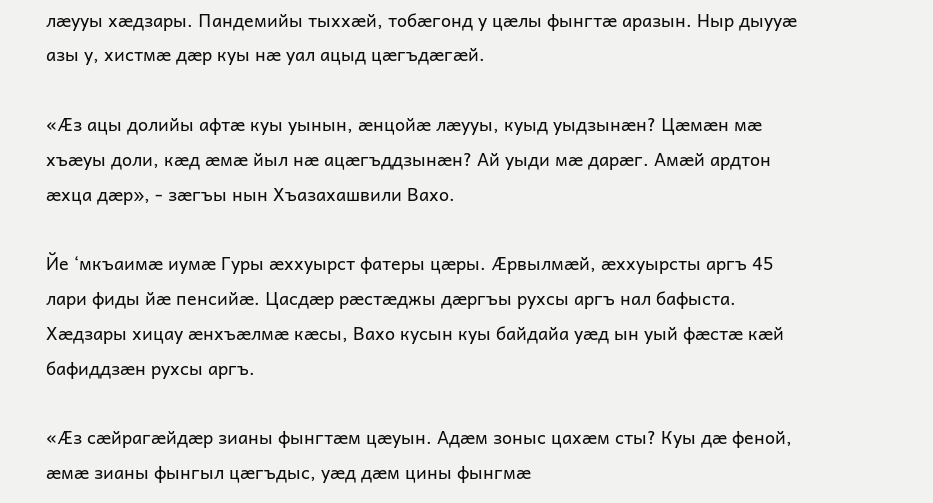лæууы хæдзары. Пандемийы тыххæй, тобæгонд у цæлы фынгтæ аразын. Ныр дыууæ азы у, хистмæ дæр куы нæ уал ацыд цæгъдæгæй.

«Æз ацы долийы афтæ куы уынын, æнцойæ лæууы, куыд уыдзынæн? Цæмæн мæ хъæуы доли, кæд æмæ йыл нæ ацæгъддзынæн? Ай уыди мæ дарæг. Амæй ардтон æхца дæр», - зæгъы нын Хъазахашвили Вахо.

Йе ‘мкъаимæ иумæ Гуры æххуырст фатеры цæры. Æрвылмæй, æххуырсты аргъ 45 лари фиды йæ пенсийæ. Цасдæр рæстæджы дæргъы рухсы аргъ нал бафыста. Хæдзары хицау æнхъæлмæ кæсы, Вахо кусын куы байдайа уæд ын уый фæстæ кæй бафиддзæн рухсы аргъ.

«Æз сæйрагæйдæр зианы фынгтæм цæуын. Адæм зоныс цахæм сты? Куы дæ феной, æмæ зианы фынгыл цæгъдыс, уæд дæм цины фынгмæ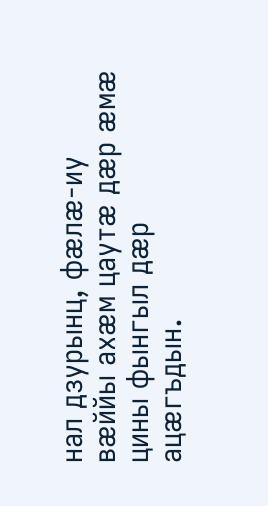нал дзурынц, фæлæ-иу вæййы ахæм цаутæ дæр æмæ цины фынгыл дæр ацæгъдын.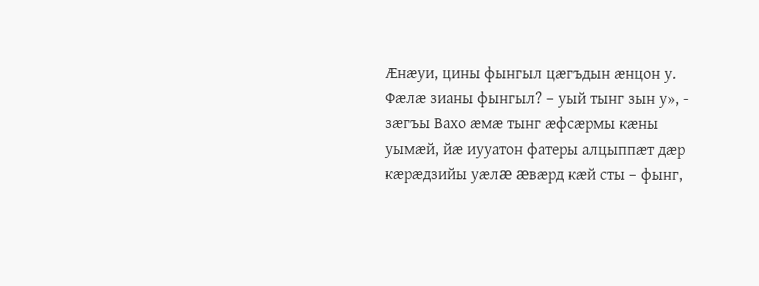Æнæуи, цины фынгыл цæгъдын æнцон у. Фæлæ зианы фынгыл? – уый тынг зын у», - зæгъы Вахо æмæ тынг æфсæрмы кæны уымæй, йæ иууатон фатеры алцыппæт дæр кæрæдзийы уæлæ æвæрд кæй сты – фынг,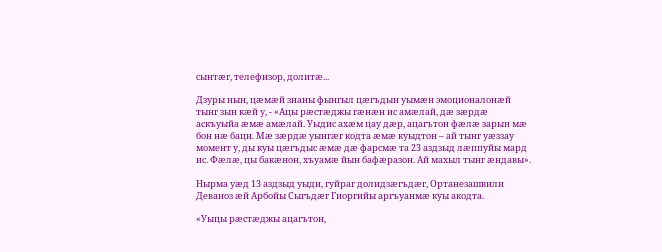сынтæг, телефизор, долитæ...

Дзуры нын, цæмæй зианы фынгыл цæгъдын уымæн эмоционалонæй тынг зын кæй у, - «Ацы рæстæджы гæнæн ис амæлай, дæ зæрдæ аскъуыйа æмæ амæлай. Уыдис ахæм цау дæр, ацагътон фæлæ зарын мæ бон нæ баци. Мæ зæрдæ уынгæг кодта æмæ куыдтон – ай тынг уæззау момент у, ды куы цæгъдыс æмæ дæ фарсмæ та 23 аздзыд лæппуйы мард ис. Фæлæ, цы бакæнон, хъуамæ йын бафæразон. Ай махыл тынг æндавы».

Нырма уæд 13 аздзыд уыди, гуйраг долидзæгъдæг, Ортанезашвили Деваноз æй Арбойы Сыгъдæг Гиоргийы аргъуанмæ куы акодта.

«Уыцы рæстæджы ацагътон,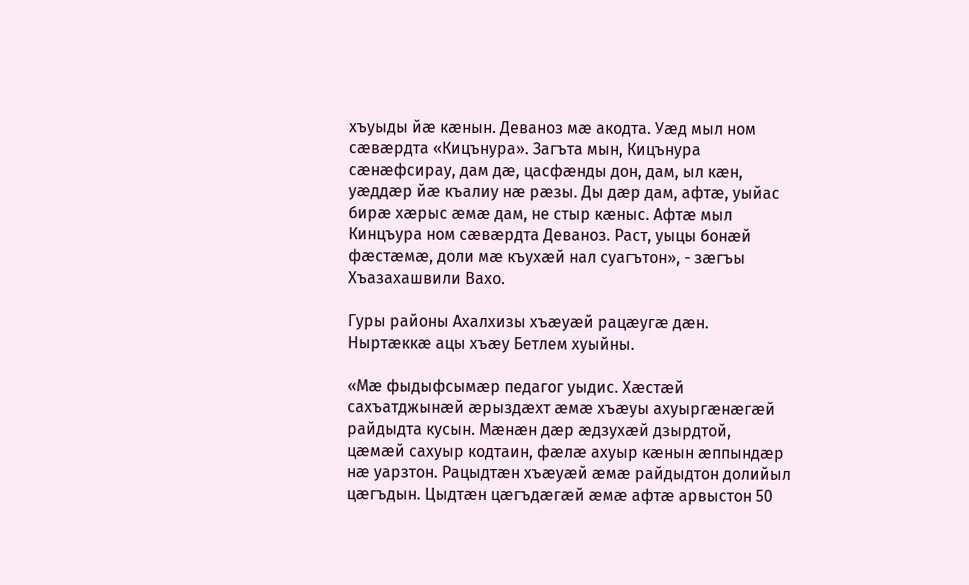хъуыды йæ кæнын. Деваноз мæ акодта. Уæд мыл ном сæвæрдта «Кицънура». Загъта мын, Кицънура сæнæфсирау, дам дæ, цасфæнды дон, дам, ыл кæн, уæддæр йæ къалиу нæ рæзы. Ды дæр дам, афтæ, уыйас бирæ хæрыс æмæ дам, не стыр кæныс. Афтæ мыл Кинцъура ном сæвæрдта Деваноз. Раст, уыцы бонæй фæстæмæ, доли мæ къухæй нал суагътон», - зæгъы Хъазахашвили Вахо.

Гуры районы Ахалхизы хъæуæй рацæугæ дæн. Ныртæккæ ацы хъæу Бетлем хуыйны.

«Мæ фыдыфсымæр педагог уыдис. Хæстæй сахъатджынæй æрыздæхт æмæ хъæуы ахуыргæнæгæй райдыдта кусын. Мæнæн дæр æдзухæй дзырдтой, цæмæй сахуыр кодтаин, фæлæ ахуыр кæнын æппындæр нæ уарзтон. Рацыдтæн хъæуæй æмæ райдыдтон долийыл цæгъдын. Цыдтæн цæгъдæгæй æмæ афтæ арвыстон 50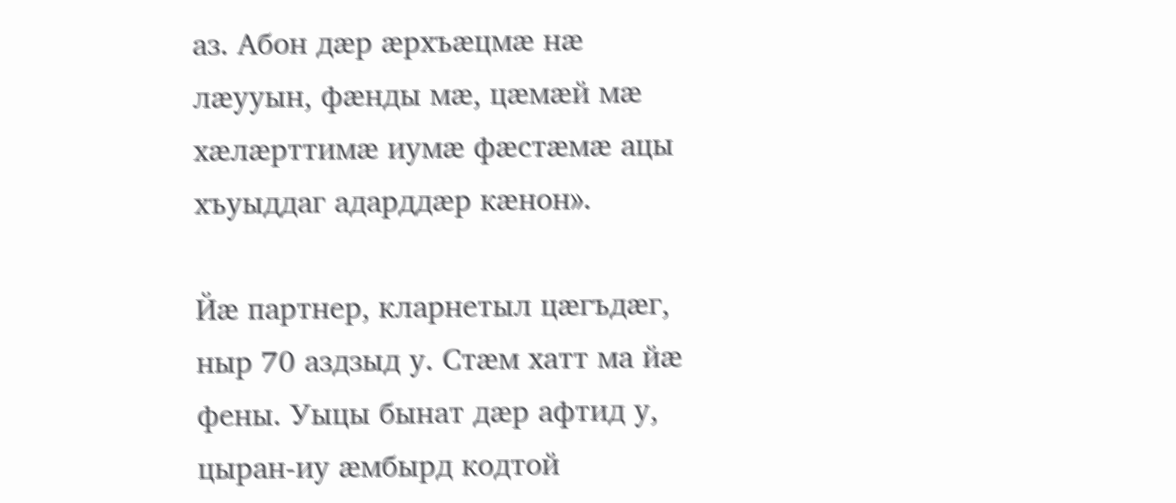аз. Абон дæр æрхъæцмæ нæ лæууын, фæнды мæ, цæмæй мæ хæлæрттимæ иумæ фæстæмæ ацы хъуыддаг адарддæр кæнон».

Йæ партнер, кларнетыл цæгъдæг, ныр 70 аздзыд у. Стæм хатт ма йæ фены. Уыцы бынат дæр афтид у, цыран-иу æмбырд кодтой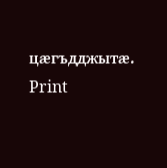цæгъдджытæ.
Print